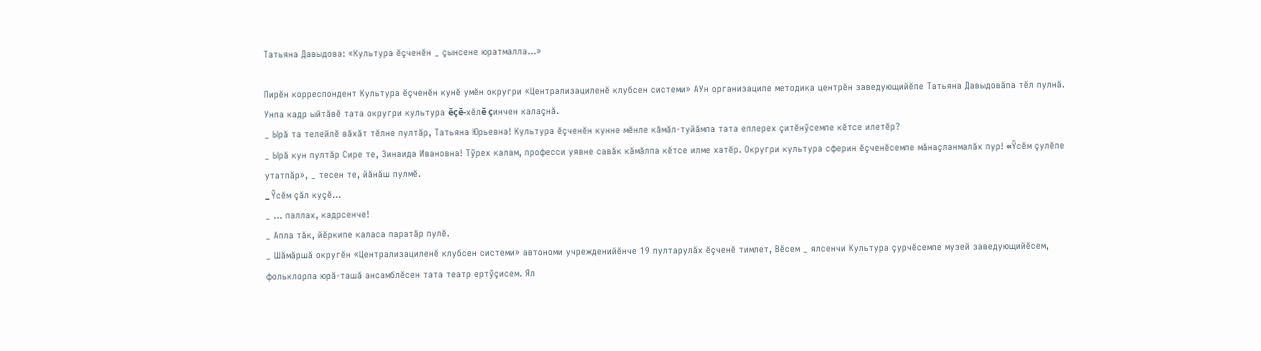Татьяна Давыдова: «Культура ĕçченĕн _ çынсене юратмалла...»

Пирĕн корреспондент Культура ĕçченĕн кунĕ умĕн округри «Централизациленĕ клубсен системи» АУн организаципе методика центрĕн заведующийĕпе Татьяна Давыдовăпа тĕл пулнă. Унпа кадр ыйтăвĕ тата округри культура ĕçĕ-хĕлĕ çинчен калаçнă.
_ Ырă та телейлĕ вăхăт тĕлне пултăр, Татьяна Юрьевна! Культура ĕçченĕн кунне мĕнле кăмăл-туйăмпа тата еплерех çитĕнỹсемпе кĕтсе илетĕр?
_ Ырă кун пултăр Сире те, Зинаида Ивановна! Тỹрех калам, професси уявне савăк кăмăлпа кĕтсе илме хатĕр. Округри культура сферин ĕçченĕсемпе мăнаçланмалăх пур! «Ỹсĕм çулĕпе утатпăр», _ тесен те, йăнăш пулмĕ.
_ Ỹсĕм çăл куçĕ...
_ ... паллах, кадрсенче!
_ Апла тăк, йĕркипе каласа паратăр пулĕ.
_ Шăмăршă округĕн «Централизациленĕ клубсен системи» автономи учрежденийĕнче 19 пултарулăх ĕçченĕ тимлет, Вĕсем _ ялсенчи Культура çурчĕсемпе музей заведующийĕсем, фольклорпа юрă-ташă ансамблĕсен тата театр ертỹçисем. Ял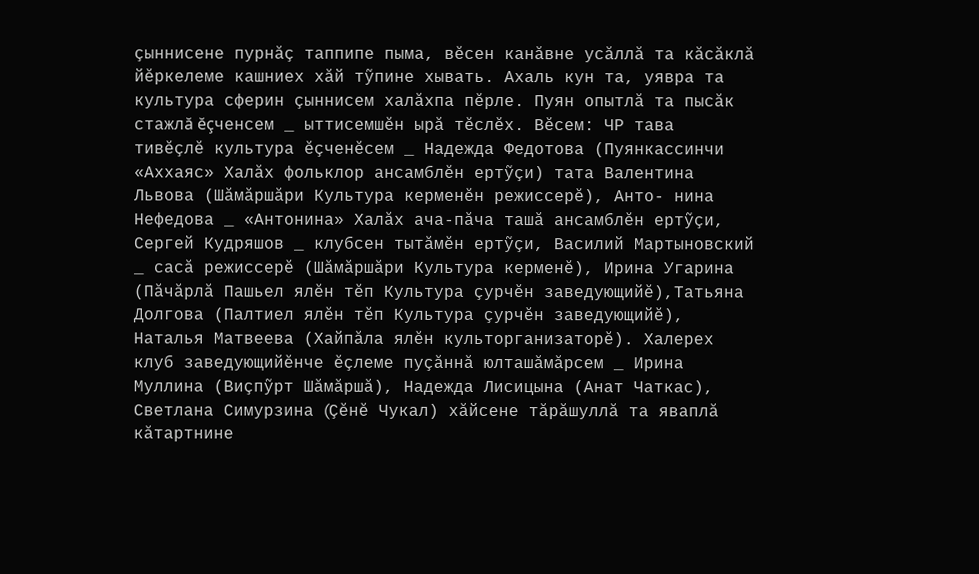çыннисене пурнăç таппипе пыма, вĕсен канăвне усăллă та кăсăклă йĕркелеме кашниех хăй тỹпине хывать. Ахаль кун та, уявра та культура сферин çыннисем халăхпа пĕрле. Пуян опытлă та пысăк стажлă ĕçченсем _ ыттисемшĕн ырă тĕслĕх. Вĕсем: ЧР тава тивĕçлĕ культура ĕçченĕсем _ Надежда Федотова (Пуянкассинчи «Аххаяс» Халăх фольклор ансамблĕн ертỹçи) тата Валентина Львова (Шăмăршăри Культура керменĕн режиссерĕ), Анто- нина Нефедова _ «Антонина» Халăх ача-пăча ташă ансамблĕн ертỹçи, Сергей Кудряшов _ клубсен тытăмĕн ертỹçи, Василий Мартыновский _ сасă режиссерĕ (Шăмăршăри Культура керменĕ), Ирина Угарина (Пăчăрлă Пашьел ялĕн тĕп Культура çурчĕн заведующийĕ),Татьяна Долгова (Палтиел ялĕн тĕп Культура çурчĕн заведующийĕ), Наталья Матвеева (Хайпăла ялĕн культорганизаторĕ). Халерех клуб заведующийĕнче ĕçлеме пуçăннă юлташăмăрсем _ Ирина Муллина (Виçпỹрт Шăмăршă), Надежда Лисицына (Анат Чаткас), Светлана Симурзина (Çĕнĕ Чукал) хăйсене тăрăшуллă та яваплă кăтартнине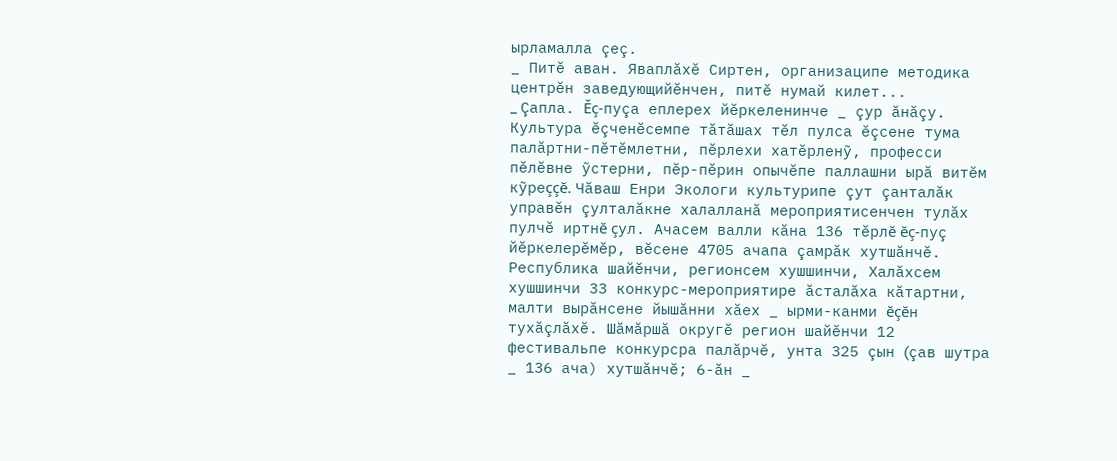ырламалла çеç.
_ Питĕ аван. Яваплăхĕ Сиртен, организаципе методика центрĕн заведующийĕнчен, питĕ нумай килет...
_ Çапла. Ĕç-пуçа еплерех йĕркеленинче _ çур ăнăçу. Культура ĕçченĕсемпе тăтăшах тĕл пулса ĕçсене тума палăртни-пĕтĕмлетни, пĕрлехи хатĕрленỹ, професси пĕлĕвне ỹстерни, пĕр-пĕрин опычĕпе паллашни ырă витĕм кỹреççĕ. Чăваш Енри Экологи культурипе çут çанталăк управĕн çулталăкне халалланă мероприятисенчен тулăх пулчĕ иртнĕ çул. Ачасем валли кăна 136 тĕрлĕ ĕç-пуç йĕркелерĕмĕр, вĕсене 4705 ачапа çамрăк хутшăнчĕ.
Республика шайĕнчи, регионсем хушшинчи, Халăхсем хушшинчи 33 конкурс-мероприятире ăсталăха кăтартни, малти вырăнсене йышăнни хăех _ ырми-канми ĕçĕн тухăçлăхĕ. Шăмăршă округĕ регион шайĕнчи 12 фестивальпе конкурсра палăрчĕ, унта 325 çын (çав шутра _ 136 ача) хутшăнчĕ; 6-ăн _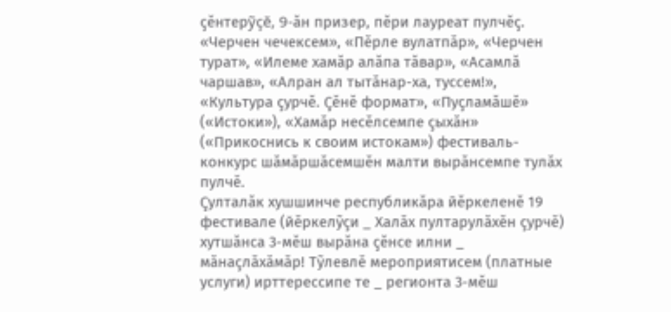çĕнтерỹçĕ, 9-ăн призер, пĕри лауреат пулчĕç. «Черчен чечексем», «Пĕрле вулатпăр», «Черчен турат», «Илеме хамăр алăпа тăвар», «Асамлă чаршав», «Алран ал тытăнар-ха, туссем!», «Культура çурчĕ. Çĕнĕ формат», «Пуçламăшĕ» («Истоки»), «Хамăр несĕлсемпе çыхăн» («Прикоснись к своим истокам») фестиваль-конкурс шăмăршăсемшĕн малти вырăнсемпе тулăх пулчĕ.
Çулталăк хушшинче республикăра йĕркеленĕ 19 фестивале (йĕркелỹçи _ Халăх пултарулăхĕн çурчĕ) хутшăнса 3-мĕш вырăна çĕнсе илни _ мăнаçлăхăмăр! Тỹлевлĕ мероприятисем (платные услуги) ирттерессипе те _ регионта 3-мĕш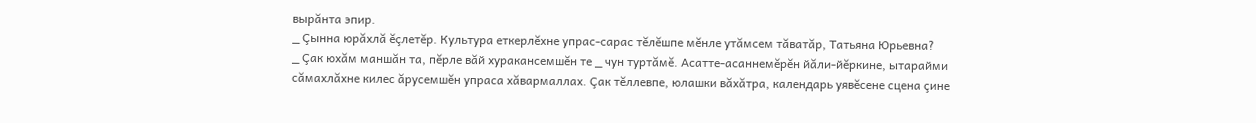вырăнта эпир.
_ Çынна юрăхлă ĕçлетĕр. Культура еткерлĕхне упрас-сарас тĕлĕшпе мĕнле утăмсем тăватăр, Татьяна Юрьевна?
_ Çак юхăм маншăн та, пĕрле вăй хуракансемшĕн те _ чун туртăмĕ. Асатте-асаннемĕрĕн йăли-йĕркине, ытарайми сăмахлăхне килес ăрусемшĕн упраса хăвармаллах. Çак тĕллевпе, юлашки вăхăтра, календарь уявĕсене сцена çине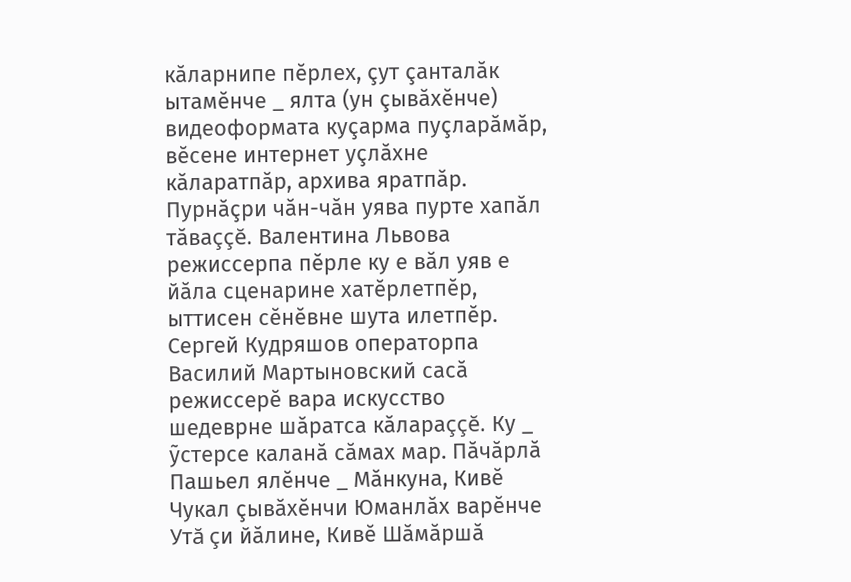кăларнипе пĕрлех, çут çанталăк ытамĕнче _ ялта (ун çывăхĕнче) видеоформата куçарма пуçларăмăр, вĕсене интернет уçлăхне кăларатпăр, архива яратпăр. Пурнăçри чăн-чăн уява пурте хапăл тăваççĕ. Валентина Львова режиссерпа пĕрле ку е вăл уяв е йăла сценарине хатĕрлетпĕр, ыттисен сĕнĕвне шута илетпĕр. Сергей Кудряшов операторпа Василий Мартыновский сасă режиссерĕ вара искусство шедеврне шăратса кăлараççĕ. Ку _ ỹстерсе каланă сăмах мар. Пăчăрлă Пашьел ялĕнче _ Мăнкуна, Кивĕ Чукал çывăхĕнчи Юманлăх варĕнче Утă çи йăлине, Кивĕ Шăмăршă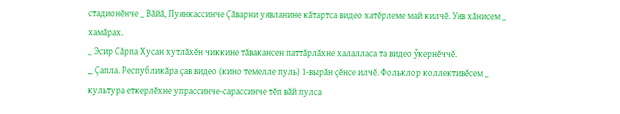стадионĕнче _ Вăйă, Пуянкассинче Çăварни уявланине кăтартса видео хатĕрлеме май килчĕ. Уяв хăнисем _ хамăрах.
_ Эсир Сăрпа Хусан хутлăхĕн чиккине тăвакансен паттăрлăхне халалласа та видео ỹкернĕччĕ.
_ Çапла. Республикăра çав видео (кино темелле пуль) 1-вырăн çĕнсе илчĕ. Фольклор коллективĕсем _ культура еткерлĕхне упрассинче-сарассинче тĕп вăй пулса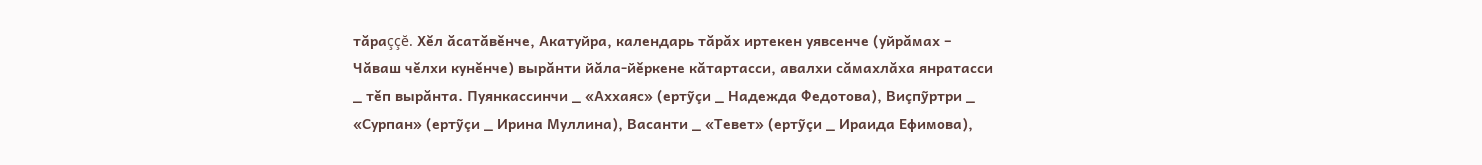тăраççĕ. Хĕл ăсатăвĕнче, Акатуйра, календарь тăрăх иртекен уявсенче (уйрăмах – Чăваш чĕлхи кунĕнче) вырăнти йăла-йĕркене кăтартасси, авалхи сăмахлăха янратасси _ тĕп вырăнта. Пуянкассинчи _ «Аххаяс» (ертỹçи _ Надежда Федотова), Виçпỹртри _ «Сурпан» (ертỹçи _ Ирина Муллина), Васанти _ «Тевет» (ертỹçи _ Ираида Ефимова),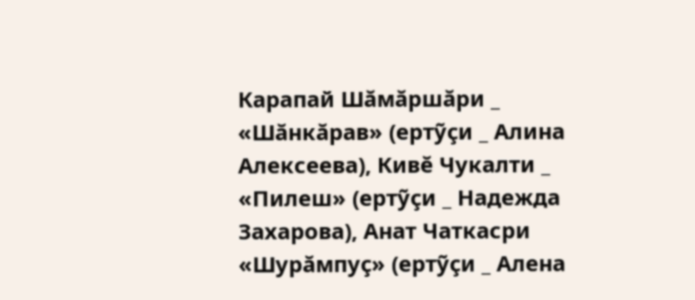Карапай Шăмăршăри _ «Шăнкăрав» (ертỹçи _ Алина Алексеева), Кивĕ Чукалти _ «Пилеш» (ертỹçи _ Надежда Захарова), Анат Чаткасри «Шурăмпуç» (ертỹçи _ Алена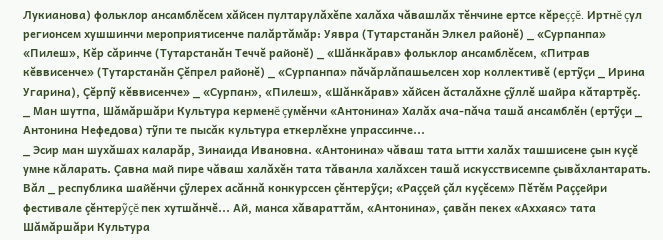Лукианова) фольклор ансамблĕсем хăйсен пултарулăхĕпе халăха чăвашлăх тĕнчине ертсе кĕреççĕ. Иртнĕ çул регионсем хушшинчи мероприятисенче палăртăмăр: Уявра (Тутарстанăн Элкел районĕ) _ «Сурпанпа» «Пилеш», Кĕр сăринче (Тутарстанăн Теччĕ районĕ) _ «Шăнкăрав» фольклор ансамблĕсем, «Питрав кĕввисенче» (Тутарстанăн Çĕпрел районĕ) _ «Сурпанпа» пăчăрлăпашьелсен хор коллективĕ (ертỹçи _ Ирина Угарина), Çĕрпỹ кĕввисенче» _ «Сурпан», «Пилеш», «Шăнкăрав» хăйсен ăсталăхне çỹллĕ шайра кăтартрĕç.
_ Ман шутпа, Шăмăршăри Культура керменĕ çумĕнчи «Антонина» Халăх ача-пăча ташă ансамблĕн (ертỹçи _ Антонина Нефедова) тỹпи те пысăк культура еткерлĕхне упрассинче...
_ Эсир ман шухăшах каларăр, Зинаида Ивановна. «Антонина» чăваш тата ытти халăх ташшисене çын куçĕ умне кăларать. Çавна май пире чăваш халăхĕн тата тăванла халăхсен ташă искусствисемпе çывăхлантарать. Вăл _ республика шайĕнчи çỹлерех асăннă конкурссен çĕнтерỹçи; «Раççей çăл куçĕсем» Пĕтĕм Раççейри фестивале çĕнтерỹçĕ пек хутшăнчĕ... Ай, манса хăвараттăм, «Антонина», çавăн пекех «Аххаяс» тата Шăмăршăри Культура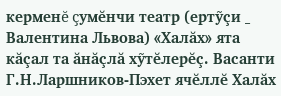керменĕ çумĕнчи театр (ертỹçи _ Валентина Львова) «Халăх» ята кăçал та ăнăçлă хỹтĕлерĕç. Васанти Г.Н.Ларшников-Пэхет ячĕллĕ Халăх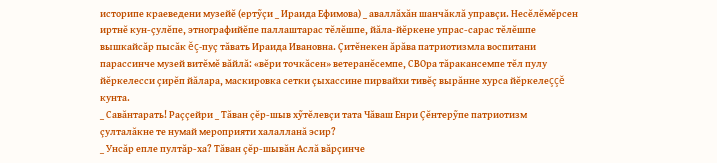историпе краеведени музейĕ (ертỹçи _ Ираида Ефимова) _ аваллăхăн шанчăклă управçи. Несĕлĕмĕрсен иртнĕ кун-çулĕпе, этнографийĕпе паллаштарас тĕлĕшпе, йăла-йĕркене упрас-сарас тĕлĕшпе вышкайсăр пысăк ĕç-пуç тăвать Ираида Ивановна. Çитĕнекен ăрăва патриотизмла воспитани парассинче музей витĕмĕ вăйлă: «вĕри точкăсен» ветеранĕсемпе, СВОра тăракансемпе тĕл пулу йĕркелесси çирĕп йăлара, маскировка сетки çыхассине пирвайхи тивĕç вырăнне хурса йĕркелеççĕ кунта.
_ Савăнтарать! Раççейри _ Тăван çĕр-шыв хỹтĕлевçи тата Чăваш Енри Çĕнтерỹпе патриотизм çулталăкне те нумай мероприяти халалланă эсир?
_ Унсăр епле пултăр-ха? Тăван çĕр-шывăн Аслă вăрçинче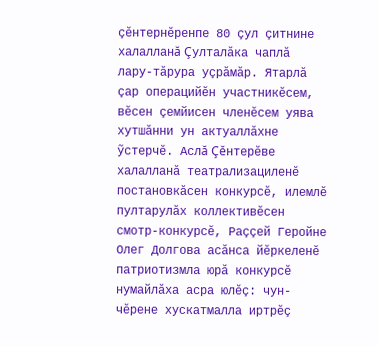çĕнтернĕренпе 80 çул çитнине халалланă Çулталăка чаплă лару-тăрура уçрăмăр. Ятарлă çар операцийĕн участникĕсем, вĕсен çемйисен членĕсем уява хутшăнни ун актуаллăхне ỹстерчĕ. Аслă Çĕнтерĕве халалланă театрализациленĕ постановкăсен конкурсĕ, илемлĕ пултарулăх коллективĕсен смотр-конкурсĕ, Раççей Геройне Олег Долгова асăнса йĕркеленĕ патриотизмла юрă конкурсĕ нумайлăха асра юлĕç: чун-чĕрене хускатмалла иртрĕç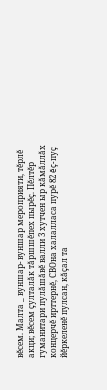вĕсем. Малта _ вуншар- вуншар мероприяти, тĕрлĕ акци; вĕсем çулталăк тăршшĕпех пырĕç. Пĕлтĕр гуманитари пулăшăвĕ валли 3 хутчен ыр кăмăллăх концерчĕ ирттернĕ, СВОна халалласа пурĕ 82 ĕç-пуç йĕркеленĕ пулсан, кăçал та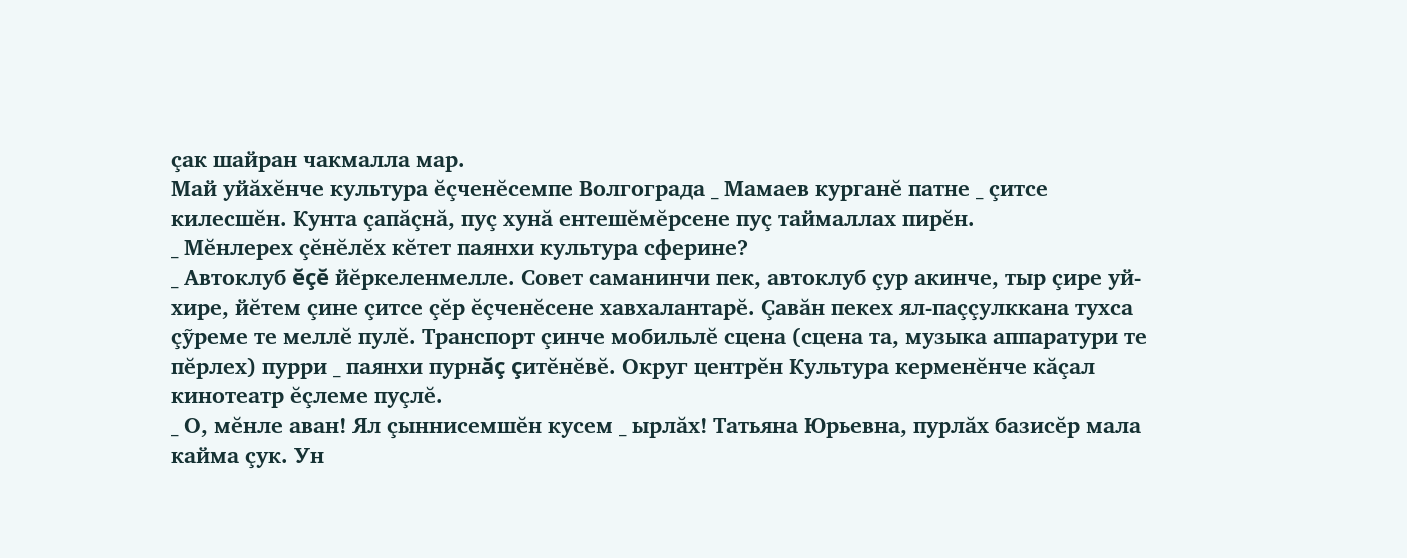çак шайран чакмалла мар.
Май уйăхĕнче культура ĕçченĕсемпе Волгограда _ Мамаев курганĕ патне _ çитсе килесшĕн. Кунта çапăçнă, пуç хунă ентешĕмĕрсене пуç таймаллах пирĕн.
_ Мĕнлерех çĕнĕлĕх кĕтет паянхи культура сферине?
_ Автоклуб ĕçĕ йĕркеленмелле. Совет саманинчи пек, автоклуб çур акинче, тыр çире уй-хире, йĕтем çине çитсе çĕр ĕçченĕсене хавхалантарĕ. Çавăн пекех ял-паççулккана тухса çỹреме те меллĕ пулĕ. Транспорт çинче мобильлĕ сцена (сцена та, музыка аппаратури те пĕрлех) пурри _ паянхи пурнăç çитĕнĕвĕ. Округ центрĕн Культура керменĕнче кăçал кинотеатр ĕçлеме пуçлĕ.
_ О, мĕнле аван! Ял çыннисемшĕн кусем _ ырлăх! Татьяна Юрьевна, пурлăх базисĕр мала кайма çук. Ун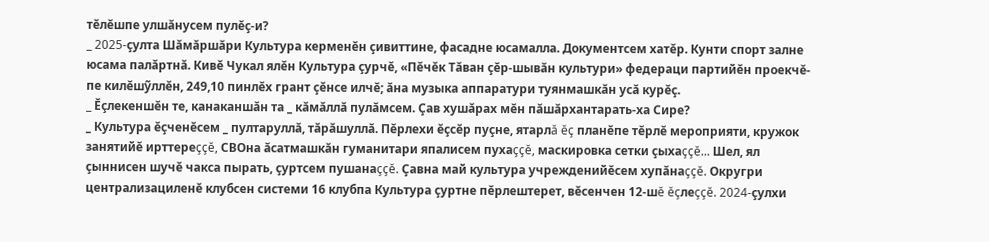тĕлĕшпе улшăнусем пулĕç-и?
_ 2025-çулта Шăмăршăри Культура керменĕн çивиттине, фасадне юсамалла. Документсем хатĕр. Кунти спорт залне юсама палăртнă. Кивĕ Чукал ялĕн Культура çурчĕ, «Пĕчĕк Тăван çĕр-шывăн культури» федераци партийĕн проекчĕ- пе килĕшỹллĕн, 249,10 пинлĕх грант çĕнсе илчĕ; ăна музыка аппаратури туянмашкăн усă курĕç.
_ Ĕçлекеншĕн те, канаканшăн та _ кăмăллă пулăмсем. Çав хушăрах мĕн пăшăрхантарать-ха Сире?
_ Культура ĕçченĕсем _ пултаруллă, тăрăшуллă. Пĕрлехи ĕçсĕр пуçне, ятарлă ĕç планĕпе тĕрлĕ мероприяти, кружок занятийĕ ирттереççĕ, СВОна ăсатмашкăн гуманитари япалисем пухаççĕ, маскировка сетки çыхаççĕ... Шел, ял çыннисен шучĕ чакса пырать, çуртсем пушанаççĕ. Çавна май культура учрежденийĕсем хупăнаççĕ. Округри централизациленĕ клубсен системи 16 клубпа Культура çуртне пĕрлештерет, вĕсенчен 12-шĕ ĕçлеççĕ. 2024-çулхи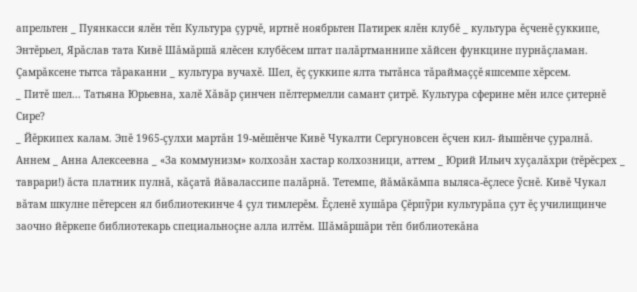апрельтен _ Пуянкасси ялĕн тĕп Культура çурчĕ, иртнĕ ноябрьтен Патирек ялĕн клубĕ _ культура ĕçченĕ çуккипе, Энтĕрьел, Ярăслав тата Кивĕ Шăмăршă ялĕсен клубĕсем штат палăртманнипе хăйсен функцине пурнăçламан. Çамрăксене тытса тăраканни _ культура вучахĕ. Шел, ĕç çуккипе ялта тытăнса тăраймаççĕ яшсемпе хĕрсем.
_ Питĕ шел... Татьяна Юрьевна, халĕ Хăвăр çинчен пĕлтермелли самант çитрĕ. Культура сферине мĕн илсе çитернĕ Сире?
_ Йĕркипех калам. Эпĕ 1965-çулхи мартăн 19-мĕшĕнче Кивĕ Чукалти Сергуновсен ĕçчен кил- йышĕнче çуралнă. Аннем _ Анна Алексеевна _ «За коммунизм» колхозăн хастар колхозници, аттем _ Юрий Ильич хуçалăхри (тĕрĕсрех _ таврари!) ăста платник пулнă, кăçатă йăвалассипе палăрнă. Тетемпе, йăмăкăмпа выляса-ĕçлесе ỹснĕ. Кивĕ Чукал вăтам шкулне пĕтерсен ял библиотекинче 4 çул тимлерĕм. Ĕçленĕ хушăра Çĕрпỹри культурăпа çут ĕç училищинче заочно йĕркепе библиотекарь специальноçне алла илтĕм. Шăмăршăри тĕп библиотекăна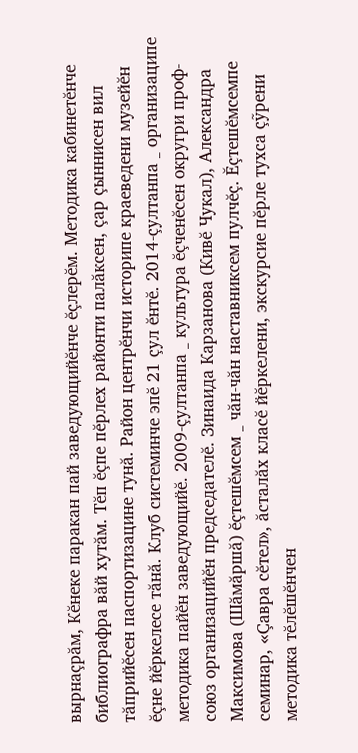вырнаçрăм, Кĕнеке паракан пай заведующийĕнче ĕçлерĕм. Методика кабинетĕнче библиографра вăй хутăм. Тĕп ĕçпе пĕрлех районти палăксен, çар çыннисен вил тăприйĕсен паспортизацине тунă. Район центрĕнчи историпе краеведени музейĕн ĕçне йĕркелесе тăнă. Клуб системинче эпĕ 21 çул ĕнтĕ. 2014-çултанпа _ организаципе методика пайĕн заведующийĕ. 2009-çултанпа _ культура ĕçченĕсен округри проф- союз организацийĕн председателĕ. Зинаида Карзанова (Кивĕ Чукал), Александра Максимова (Шăмăршă) ĕçтешĕмсем _ чăн-чăн наставниксем пулчĕç. Ĕçтешĕмсемпе семинар, «Çавра сĕтел», ăсталăх класĕ йĕркелени, экскурсие пĕрле тухса çỹрени методика тĕлĕшĕнчен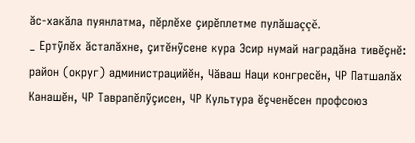ăс-хакăла пуянлатма, пĕрлĕхе çирĕплетме пулăшаççĕ.
_ Ертỹлĕх ăсталăхне, çитĕнỹсене кура Эсир нумай наградăна тивĕçнĕ: район (округ) администрацийĕн, Чăваш Наци конгресĕн, ЧР Патшалăх Канашĕн, ЧР Таврапĕлỹçисен, ЧР Культура ĕçченĕсен профсоюз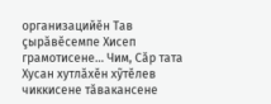организацийĕн Тав çырăвĕсемпе Хисеп грамотисене... Чим, Сăр тата Хусан хутлăхĕн хỹтĕлев чиккисене тăвакансене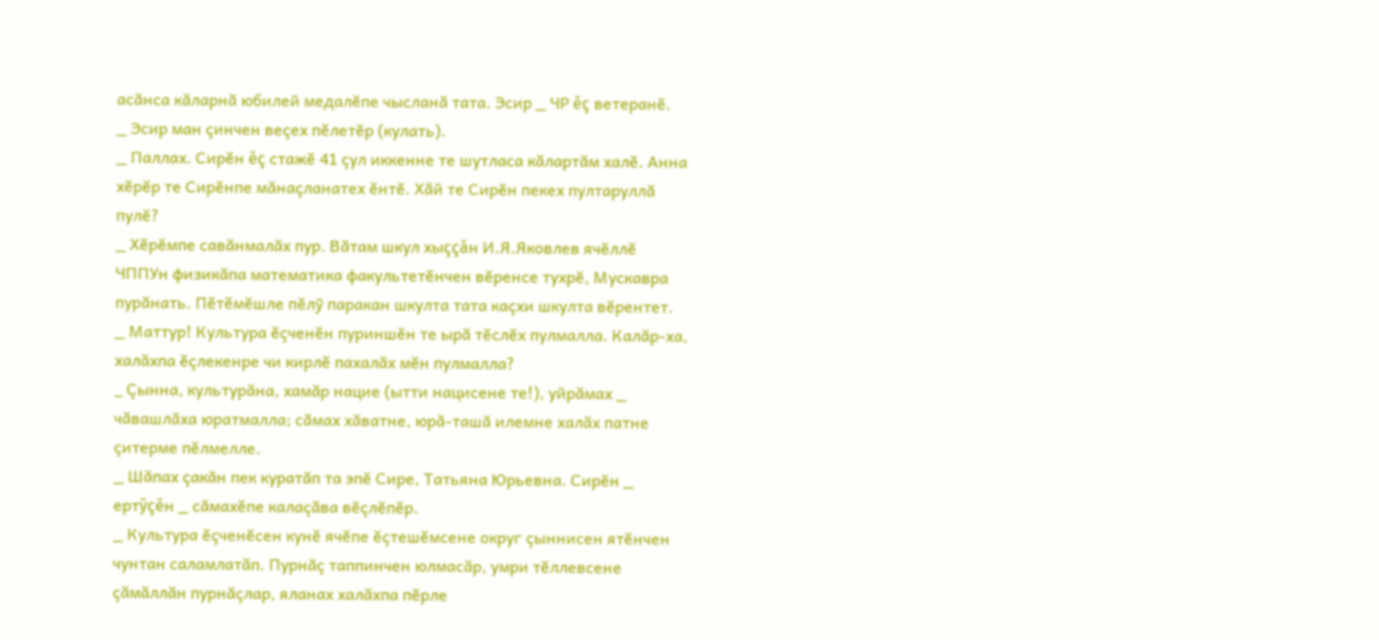асăнса кăларнă юбилей медалĕпе чысланă тата. Эсир _ ЧР ĕç ветеранĕ.
_ Эсир ман çинчен веçех пĕлетĕр (кулать).
_ Паллах. Сирĕн ĕç стажĕ 41 çул иккенне те шутласа кăлартăм халĕ. Анна хĕрĕр те Сирĕнпе мăнаçланатех ĕнтĕ. Хăй те Сирĕн пекех пултаруллă пулĕ?
_ Хĕрĕмпе савăнмалăх пур. Вăтам шкул хыççăн И.Я.Яковлев ячĕллĕ ЧППУн физикăпа математика факультетĕнчен вĕренсе тухрĕ, Мускавра пурăнать. Пĕтĕмĕшле пĕлỹ паракан шкулта тата каçхи шкулта вĕрентет.
_ Маттур! Культура ĕçченĕн пуриншĕн те ырă тĕслĕх пулмалла. Калăр-ха, халăхпа ĕçлекенре чи кирлĕ пахалăх мĕн пулмалла?
_ Çынна, культурăна, хамăр нацие (ытти нацисене те!), уйрăмах _ чăвашлăха юратмалла; сăмах хăватне, юрă-ташă илемне халăх патне çитерме пĕлмелле.
_ Шăпах çакăн пек куратăп та эпĕ Сире, Татьяна Юрьевна. Сирĕн _ ертỹçĕн _ сăмахĕпе калаçăва вĕçлĕпĕр.
_ Культура ĕçченĕсен кунĕ ячĕпе ĕçтешĕмсене округ çыннисен ятĕнчен чунтан саламлатăп. Пурнăç таппинчен юлмасăр, умри тĕллевсене çăмăллăн пурнăçлар, яланах халăхпа пĕрле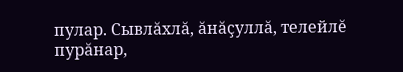пулар. Сывлăхлă, ăнăçуллă, телейлĕ пурăнар,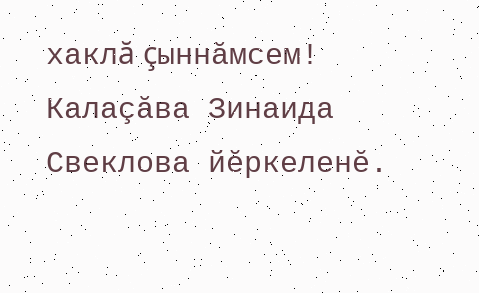хаклă çыннăмсем!
Калаçăва Зинаида Свеклова йĕркеленĕ.